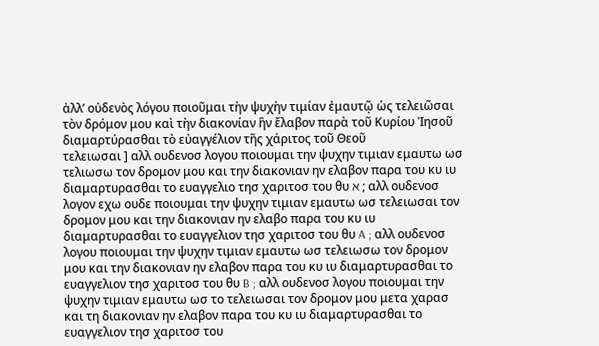ἀλλ’ οὐδενὸς λόγου ποιοῦμαι τὴν ψυχὴν τιμίαν ἐμαυτῷ ὡς τελειῶσαι τὸν δρόμον μου καὶ τὴν διακονίαν ἣν ἔλαβον παρὰ τοῦ Κυρίου Ἰησοῦ διαμαρτύρασθαι τὸ εὐαγγέλιον τῆς χάριτος τοῦ Θεοῦ
τελειωσαι ] αλλ ουδενοσ λογου ποιουμαι την ψυχην τιμιαν εμαυτω ωσ τελιωσω τον δρομον μου και την διακονιαν ην ελαβον παρα του κυ ιυ διαμαρτυρασθαι το ευαγγελιο τησ χαριτοσ του θυ ℵ ; αλλ ουδενοσ λογον εχω ουδε ποιουμαι την ψυχην τιμιαν εμαυτω ωσ τελειωσαι τον δρομον μου και την διακονιαν ην ελαβο παρα του κυ ιυ διαμαρτυρασθαι το ευαγγελιον τησ χαριτοσ του θυ A ; αλλ ουδενοσ λογου ποιουμαι την ψυχην τιμιαν εμαυτω ωσ τελειωσω τον δρομον μου και την διακονιαν ην ελαβον παρα του κυ ιυ διαμαρτυρασθαι το ευαγγελιον τησ χαριτοσ του θυ B ; αλλ ουδενοσ λογου ποιουμαι την ψυχην τιμιαν εμαυτω ωσ το τελειωσαι τον δρομον μου μετα χαρασ και τη διακονιαν ην ελαβον παρα του κυ ιυ διαμαρτυρασθαι το ευαγγελιον τησ χαριτοσ του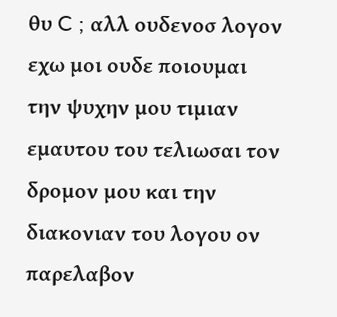θυ C ; αλλ ουδενοσ λογον εχω μοι ουδε ποιουμαι την ψυχην μου τιμιαν εμαυτου του τελιωσαι τον δρομον μου και την διακονιαν του λογου ον παρελαβον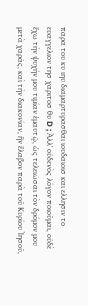παρα του κυ ιηυ διαμαρτυρασθαι ιουδαιοισ και ελλησιν το ευαγγελιον τησ χαριτοσ θυ D ; Ἀλλʼ οὐδενὸς λόγον ποιοῦμαι, οὐδὲ ἔχω τὴν ψυχήν μου τιμίαν ἐμαυτῷ, ὡς τελειῶσαι τὸν δρόμον μου μετὰ χαρᾶς, καὶ τὴν διακονίαν, ἣν ἔλαβον παρὰ τοῦ Κυρίου Ἰησοῦ,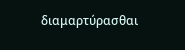διαμαρτύρασθαι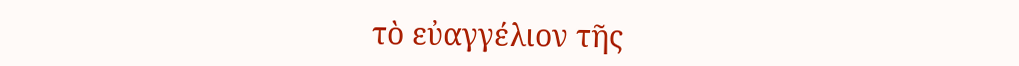τὸ εὐαγγέλιον τῆς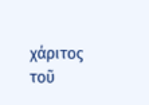χάριτος τοῦ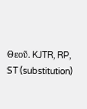Θεοῦ. KJTR, RP, ST (substitution)